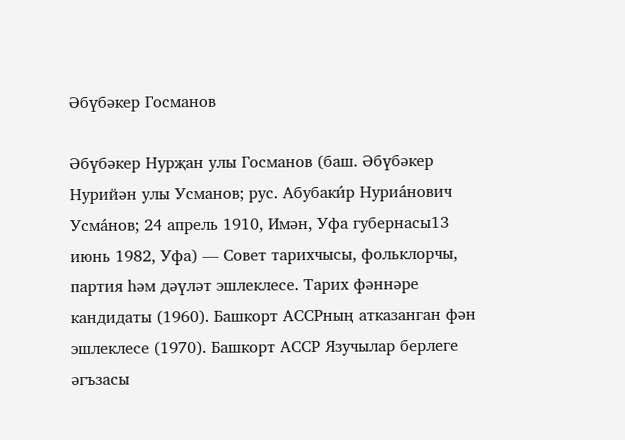Әбүбәкер Госманов

Әбүбәкер Нурҗан улы Госманов (баш. Әбүбәкер Нурийән улы Усманов; рус. Абубаки́р Нуриа́нович Усма́нов; 24 апрель 1910, Имән, Уфа губернасы13 июнь 1982, Уфа) — Совет тарихчысы, фольклорчы, партия һәм дәүләт эшлеклесе. Тарих фәннәре кандидаты (1960). Башкорт АССРның атказанган фән эшлеклесе (1970). Башкорт АССР Язучылар берлеге әгъзасы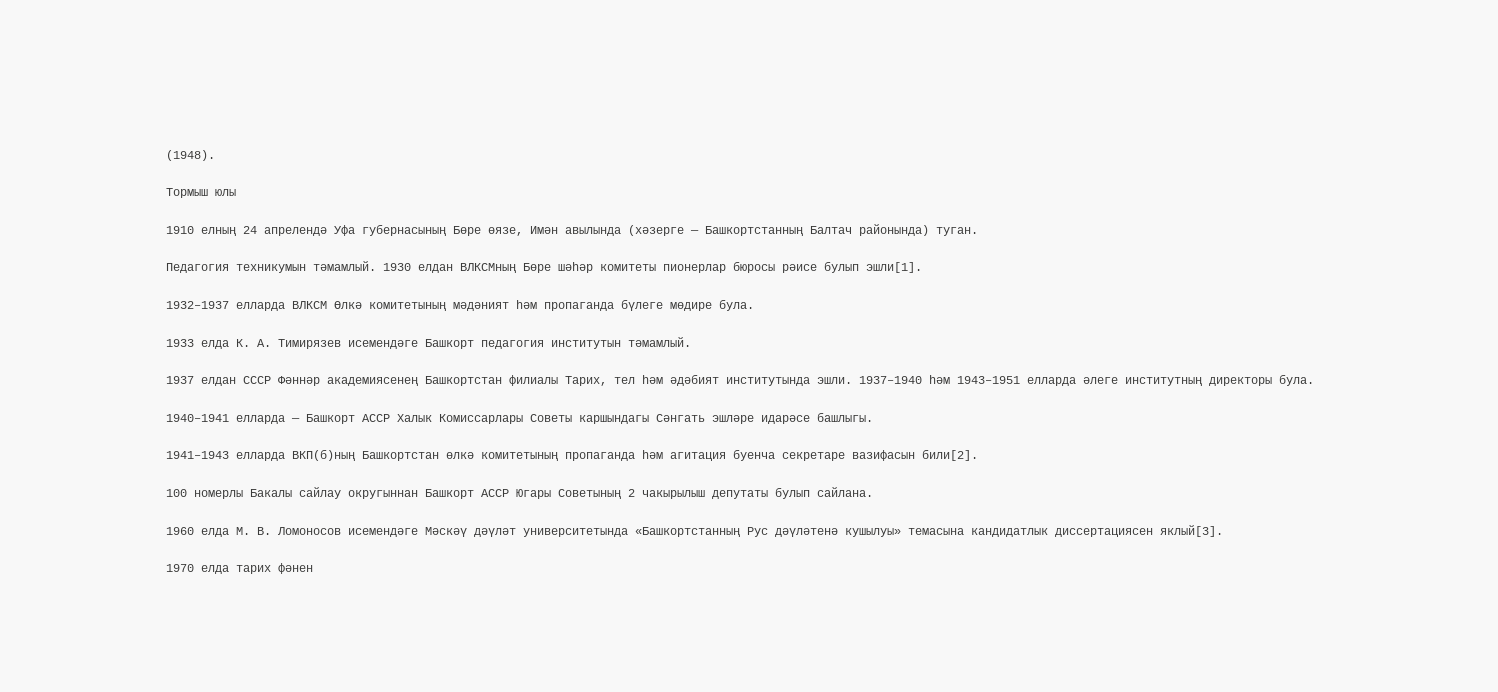(1948).

Тормыш юлы

1910 елның 24 апрелендә Уфа губернасының Бөре өязе, Имән авылында (хәзерге — Башкортстанның Балтач районында) туган.

Педагогия техникумын тәмамлый. 1930 елдан ВЛКСМның Бөре шәһәр комитеты пионерлар бюросы рәисе булып эшли[1].

1932–1937 елларда ВЛКСМ Өлкә комитетының мәдәният һәм пропаганда бүлеге мөдире була.

1933 елда К. А. Тимирязев исемендәге Башкорт педагогия институтын тәмамлый.

1937 елдан СССР Фәннәр академиясенең Башкортстан филиалы Тарих, тел һәм әдәбият институтында эшли. 1937–1940 һәм 1943–1951 елларда әлеге институтның директоры була.

1940–1941 елларда — Башкорт АССР Халык Комиссарлары Советы каршындагы Сәнгать эшләре идарәсе башлыгы.

1941–1943 елларда ВКП(б)ның Башкортстан өлкә комитетының пропаганда һәм агитация буенча секретаре вазифасын били[2].

100 номерлы Бакалы сайлау округыннан Башкорт АССР Югары Советының 2 чакырылыш депутаты булып сайлана.

1960 елда М. В. Ломоносов исемендәге Мәскәү дәүләт университетында «Башкортстанның Рус дәүләтенә кушылуы» темасына кандидатлык диссертациясен яклый[3].

1970 елда тарих фәнен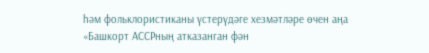һәм фольклористиканы үстерүдәге хезмәтләре өчен аңа «Башкорт АССРның атказанган фән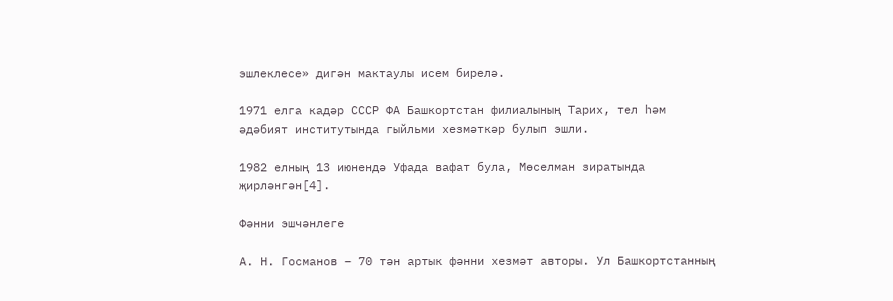эшлеклесе» дигән мактаулы исем бирелә.

1971 елга кадәр СССР ФА Башкортстан филиалының Тарих, тел һәм әдәбият институтында гыйльми хезмәткәр булып эшли.

1982 елның 13 июнендә Уфада вафат була, Мөселман зиратында җирләнгән[4].

Фәнни эшчәнлеге

А. Н. Госманов – 70 тән артык фәнни хезмәт авторы. Ул Башкортстанның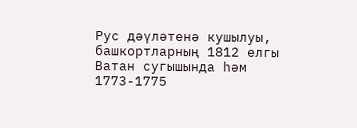Рус дәүләтенә кушылуы, башкортларның 1812 елгы Ватан сугышында һәм 1773-1775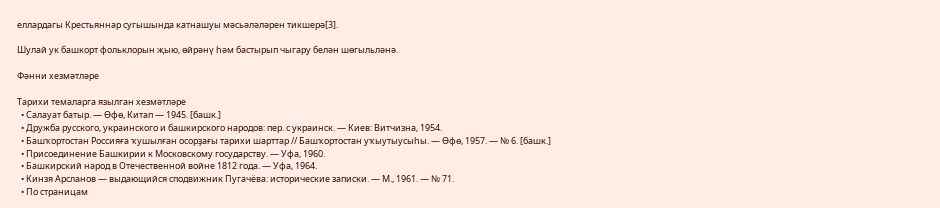еллардагы Крестьяннар сугышында катнашуы мәсьәләләрен тикшерә[3].

Шулай ук башкорт фольклорын җыю, өйрәнү һәм бастырып чыгару белән шөгыльләнә.

Фәнни хезмәтләре

Тарихи темаларга язылган хезмәтләре
  • Салауат батыр. — Өфө, Китап — 1945. [башк.]
  • Дружба русского, украинского и башкирского народов: пер. с украинск. — Киев: Витчизна, 1954.
  • Башҡортостан Россияға ҡушылған осорҙағы тарихи шарттар // Башҡортостан уҡыутыусыһы. — Өфө, 1957. — № 6. [башк.]
  • Присоединение Башкирии к Московскому государству. — Уфа, 1960.
  • Башкирский народ в Отечественной войне 1812 года. — Уфа, 1964.
  • Кинзя Арсланов — выдающийся сподвижник Пугачёва: исторические записки. — М., 1961. — № 71.
  • По страницам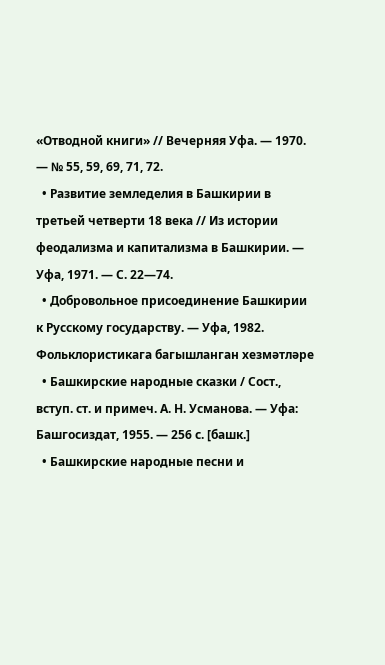«Отводной книги» // Вечерняя Уфа. — 1970. — № 55, 59, 69, 71, 72.
  • Развитие земледелия в Башкирии в третьей четверти 18 века // Из истории феодализма и капитализма в Башкирии. — Уфа, 1971. — С. 22—74.
  • Добровольное присоединение Башкирии к Русскому государству. — Уфа, 1982.
Фольклористикага багышланган хезмәтләре
  • Башкирские народные сказки / Сост., вступ. ст. и примеч. А. Н. Усманова. — Уфа: Башгосиздат, 1955. — 256 с. [башк.]
  • Башкирские народные песни и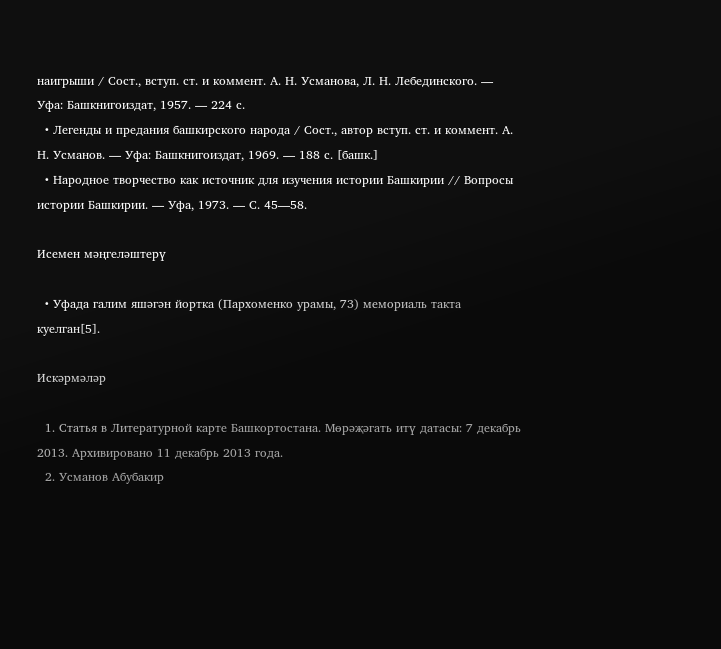наигрыши / Сост., вступ. ст. и коммент. А. Н. Усманова, Л. Н. Лебединского. — Уфа: Башкнигоиздат, 1957. — 224 с.
  • Легенды и предания башкирского народа / Сост., автор вступ. ст. и коммент. А. Н. Усманов. — Уфа: Башкнигоиздат, 1969. — 188 с. [башк.]
  • Народное творчество как источник для изучения истории Башкирии // Вопросы истории Башкирии. — Уфа, 1973. — С. 45—58.

Исемен мәңгеләштерү

  • Уфада галим яшәгән йортка (Пархоменко урамы, 73) мемориаль такта куелган[5].

Искәрмәләр

  1. Статья в Литературной карте Башкортостана. Мөрәҗәгать итү датасы: 7 декабрь 2013. Архивировано 11 декабрь 2013 года.
  2. Усманов Абубакир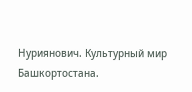Нуриянович. Культурный мир Башкортостана.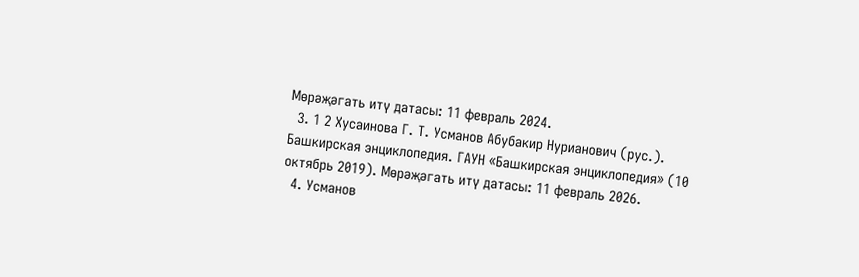Мөрәҗәгать итү датасы: 11 февраль 2024.
  3. 1 2 Хусаинова Г. Т. Усманов Абубакир Нурианович (рус.). Башкирская энциклопедия. ГАУН «Башкирская энциклопедия» (10 октябрь 2019). Мөрәҗәгать итү датасы: 11 февраль 2026.
  4. Усманов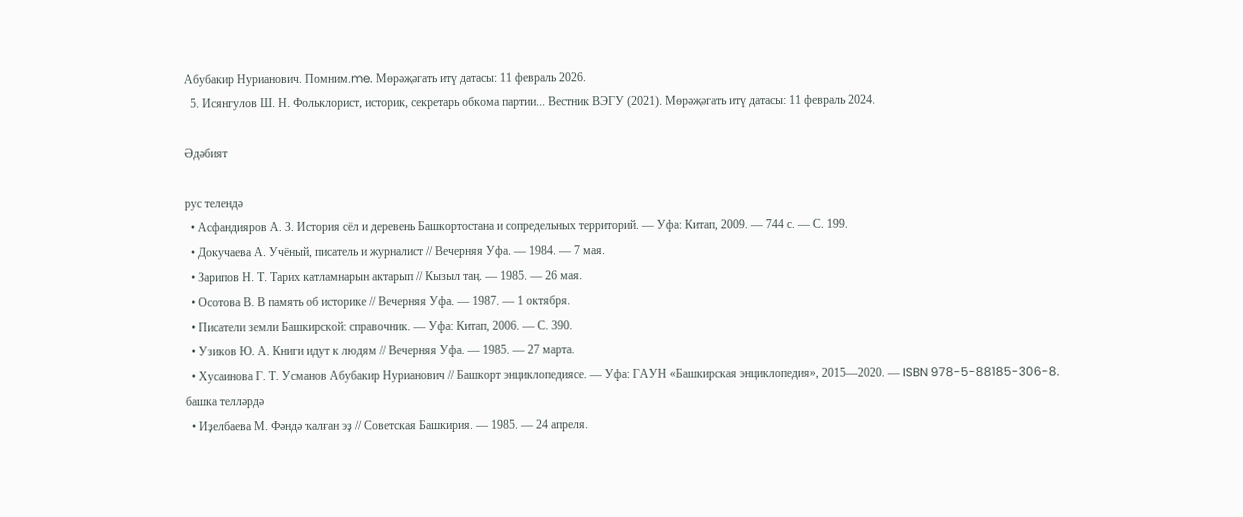Абубакир Нурианович. Помним.me. Мөрәҗәгать итү датасы: 11 февраль 2026.
  5. Исянгулов Ш. Н. Фольклорист, историк, секретарь обкома партии... Вестник ВЭГУ (2021). Мөрәҗәгать итү датасы: 11 февраль 2024.

Әдәбият

рус телендә
  • Асфандияров А. З. История сёл и деревень Башкортостана и сопредельных территорий. — Уфа: Китап, 2009. — 744 с. — С. 199.
  • Докучаева А. Учёный, писатель и журналист // Вечерняя Уфа. — 1984. — 7 мая.
  • Зарипов Н. Т. Тарих катламнарын актарып // Кызыл таң. — 1985. — 26 мая.
  • Осотова В. В память об историке // Вечерняя Уфа. — 1987. — 1 октября.
  • Писатели земли Башкирской: справочник. — Уфа: Китап, 2006. — С. 390.
  • Узиков Ю. А. Книги идут к людям // Вечерняя Уфа. — 1985. — 27 марта.
  • Хусаинова Г. Т. Усманов Абубакир Нурианович // Башкорт энциклопедиясе. — Уфа: ГАУН «Башкирская энциклопедия», 2015—2020. — ISBN 978-5-88185-306-8.
башка телләрдә
  • Иҙелбаева М. Фәндә ҡалған эҙ // Советская Башкирия. — 1985. — 24 апреля.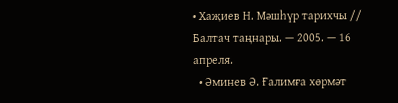• Хаҗиев Н. Мәшһүр тарихчы // Балтач таңнары. — 2005. — 16 апреля.
  • Әминев Ә. Ғалимға хөрмәт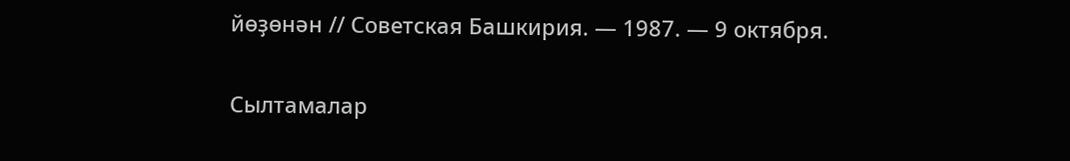йөҙөнән // Советская Башкирия. — 1987. — 9 октября.

Сылтамалар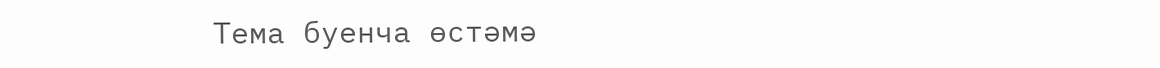Тема буенча өстәмә